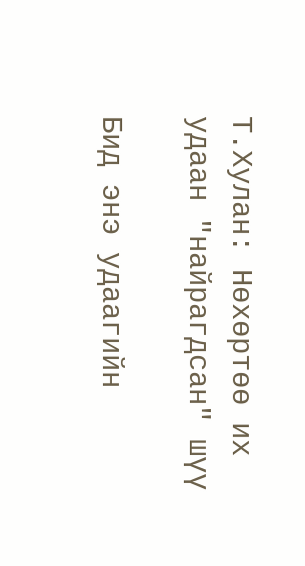Т.Хулан: Нөхөртөө их удаан "найрагдсан" шүү

Бид энэ удаагийн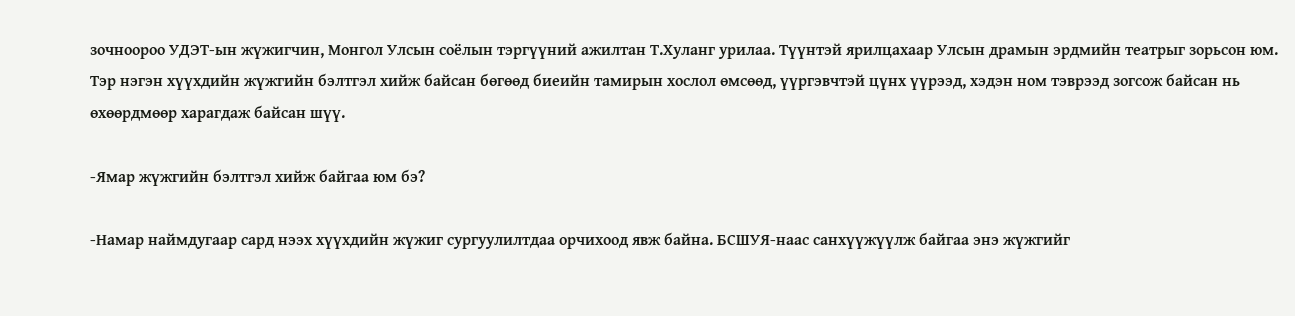зочноороо УДЭТ-ын жүжигчин, Монгол Улсын соёлын тэргүүний ажилтан Т.Хуланг урилаа. Түүнтэй ярилцахаар Улсын драмын эрдмийн театрыг зорьсон юм. Тэр нэгэн хүүхдийн жүжгийн бэлтгэл хийж байсан бөгөөд биеийн тамирын хослол өмсөөд, үүргэвчтэй цүнх үүрээд, хэдэн ном тэврээд зогсож байсан нь өхөөрдмөөр харагдаж байсан шүү.

-Ямар жүжгийн бэлтгэл хийж байгаа юм бэ?

-Намар наймдугаар сард нээх хүүхдийн жүжиг сургуулилтдаа орчихоод явж байна. БСШУЯ-наас санхүүжүүлж байгаа энэ жүжгийг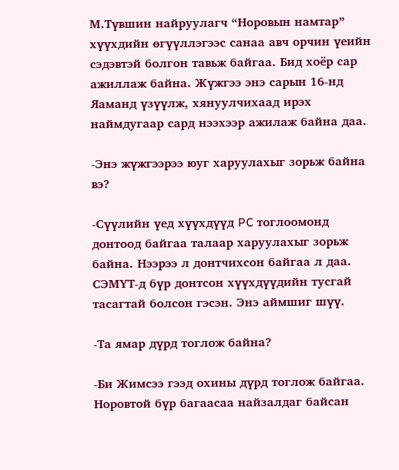М.Түвшин найруулагч “Норовын намтар” хүүхдийн өгүүллэгээс санаа авч орчин үеийн сэдэвтэй болгон тавьж байгаа. Бид хоёр сар ажиллаж байна. Жүжгээ энэ сарын 16-нд Яаманд үзүүлж, хянуулчихаад ирэх наймдугаар сард нээхээр ажилаж байна даа.

-Энэ жүжгээрээ юуг харуулахыг зорьж байна вэ?

-Сүүлийн үед хүүхдүүд PC тоглоомонд донтоод байгаа талаар харуулахыг зорьж байна. Нээрээ л донтчихсон байгаа л даа. СЭМҮТ-д бүр донтсон хүүхдүүдийн тусгай тасагтай болсон гэсэн. Энэ аймшиг шүү.

-Та ямар дүрд тоглож байна?

-Би Жимсээ гээд охины дүрд тоглож байгаа. Норовтой бүр багаасаа найзалдаг байсан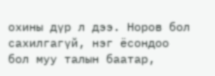охины дүр л дээ. Норов бол сахилгагүй, нэг ёсондоо бол муу талын баатар,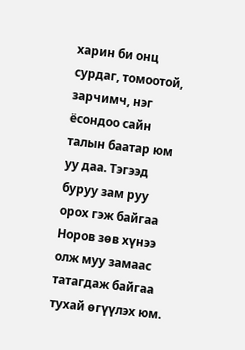харин би онц сурдаг, томоотой, зарчимч, нэг ёсондоо сайн талын баатар юм уу даа. Тэгээд буруу зам руу орох гэж байгаа Норов зөв хүнээ олж муу замаас татагдаж байгаа тухай өгүүлэх юм.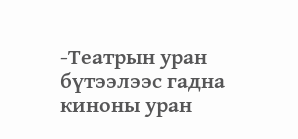-Театрын уран бүтээлээс гадна киноны уран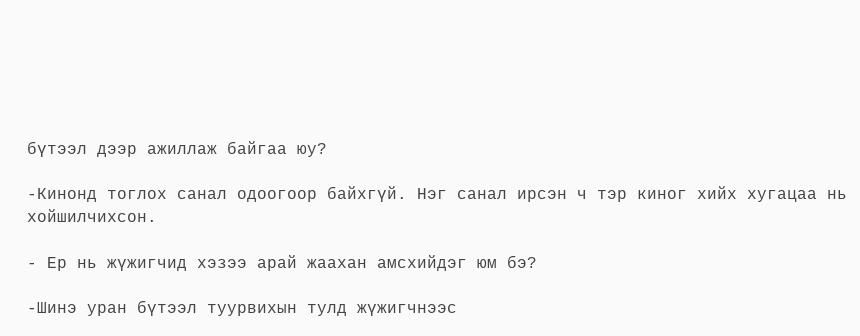бүтээл дээр ажиллаж байгаа юу?

-Кинонд тоглох санал одоогоор байхгүй. Нэг санал ирсэн ч тэр киног хийх хугацаа нь хойшилчихсон.

- Ер нь жүжигчид хэзээ арай жаахан амсхийдэг юм бэ?

-Шинэ уран бүтээл туурвихын тулд жүжигчнээс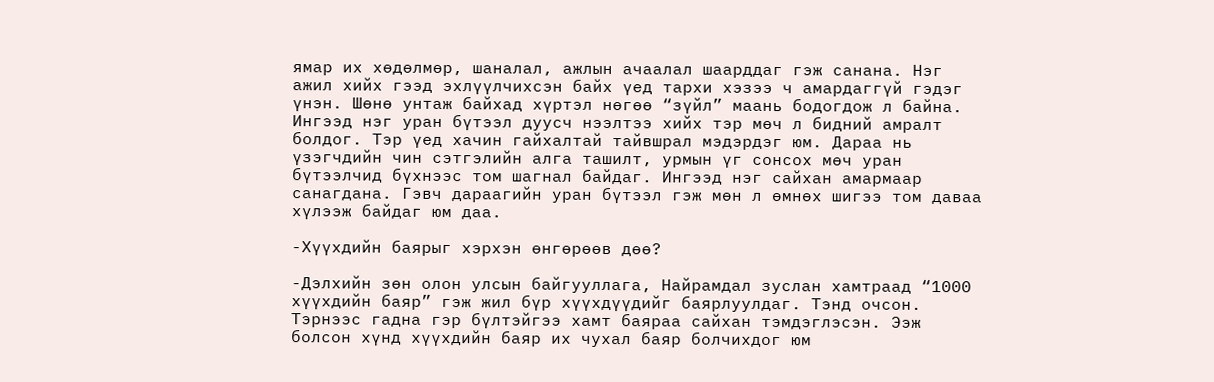ямар их хөдөлмөр, шаналал, ажлын ачаалал шаарддаг гэж санана. Нэг ажил хийх гээд эхлүүлчихсэн байх үед тархи хэзээ ч амардаггүй гэдэг үнэн. Шөнө унтаж байхад хүртэл нөгөө “зүйл” маань бодогдож л байна. Ингээд нэг уран бүтээл дуусч нээлтээ хийх тэр мөч л бидний амралт болдог. Тэр үед хачин гайхалтай тайвшрал мэдэрдэг юм. Дараа нь үзэгчдийн чин сэтгэлийн алга ташилт, урмын үг сонсох мөч уран бүтээлчид бүхнээс том шагнал байдаг. Ингээд нэг сайхан амармаар санагдана. Гэвч дараагийн уран бүтээл гэж мөн л өмнөх шигээ том даваа хүлээж байдаг юм даа.

-Хүүхдийн баярыг хэрхэн өнгөрөөв дөө?

-Дэлхийн зөн олон улсын байгууллага, Найрамдал зуслан хамтраад “1000 хүүхдийн баяр” гэж жил бүр хүүхдүүдийг баярлуулдаг. Тэнд очсон. Тэрнээс гадна гэр бүлтэйгээ хамт баяраа сайхан тэмдэглэсэн. Ээж болсон хүнд хүүхдийн баяр их чухал баяр болчихдог юм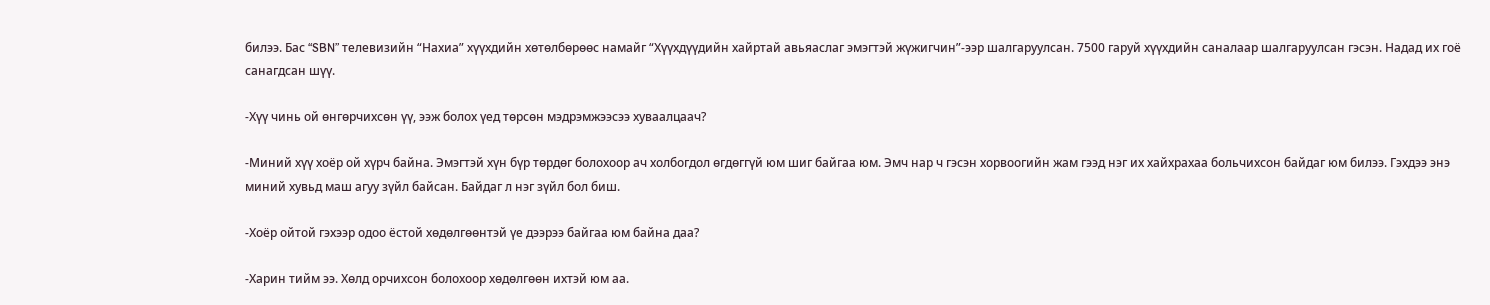билээ. Бас “SBN” телевизийн “Нахиа” хүүхдийн хөтөлбөрөөс намайг “Хүүхдүүдийн хайртай авьяаслаг эмэгтэй жүжигчин”-ээр шалгаруулсан. 7500 гаруй хүүхдийн саналаар шалгаруулсан гэсэн. Надад их гоё санагдсан шүү.

-Хүү чинь ой өнгөрчихсөн үү, ээж болох үед төрсөн мэдрэмжээсээ хуваалцаач?

-Миний хүү хоёр ой хүрч байна. Эмэгтэй хүн бүр төрдөг болохоор ач холбогдол өгдөггүй юм шиг байгаа юм. Эмч нар ч гэсэн хорвоогийн жам гээд нэг их хайхрахаа больчихсон байдаг юм билээ. Гэхдээ энэ миний хувьд маш агуу зүйл байсан. Байдаг л нэг зүйл бол биш.

-Хоёр ойтой гэхээр одоо ёстой хөдөлгөөнтэй үе дээрээ байгаа юм байна даа?

-Харин тийм ээ. Хөлд орчихсон болохоор хөдөлгөөн ихтэй юм аа.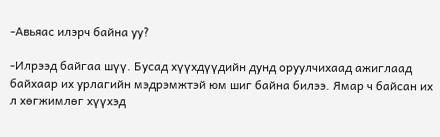-Авьяас илэрч байна уу?

-Илрээд байгаа шүү. Бусад хүүхдүүдийн дунд оруулчихаад ажиглаад байхаар их урлагийн мэдрэмжтэй юм шиг байна билээ. Ямар ч байсан их л хөгжимлөг хүүхэд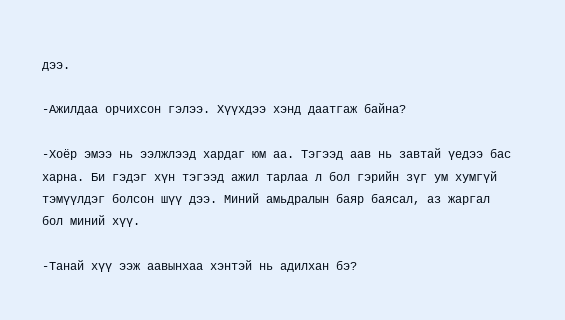дээ.

-Ажилдаа орчихсон гэлээ. Хүүхдээ хэнд даатгаж байна?

-Хоёр эмээ нь ээлжлээд хардаг юм аа. Тэгээд аав нь завтай үедээ бас харна. Би гэдэг хүн тэгээд ажил тарлаа л бол гэрийн зүг ум хумгүй тэмүүлдэг болсон шүү дээ. Миний амьдралын баяр баясал, аз жаргал бол миний хүү.

-Танай хүү ээж аавынхаа хэнтэй нь адилхан бэ?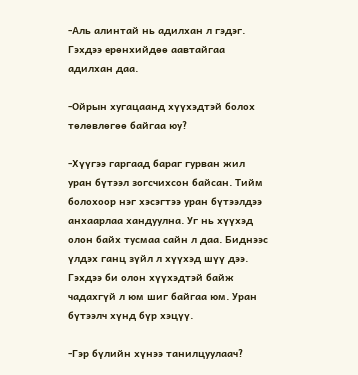-Аль алинтай нь адилхан л гэдэг. Гэхдээ ерөнхийдөө аавтайгаа адилхан даа.

-Ойрын хугацаанд хүүхэдтэй болох төлөвлөгөө байгаа юу?

-Хүүгээ гаргаад бараг гурван жил уран бүтээл зогсчихсон байсан. Тийм болохоор нэг хэсэгтээ уран бүтээлдээ анхаарлаа хандуулна. Уг нь хүүхэд олон байх тусмаа сайн л даа. Биднээс үлдэх ганц зүйл л хүүхэд шүү дээ. Гэхдээ би олон хүүхэдтэй байж чадахгүй л юм шиг байгаа юм. Уран бүтээлч хүнд бүр хэцүү.

-Гэр бүлийн хүнээ танилцуулаач?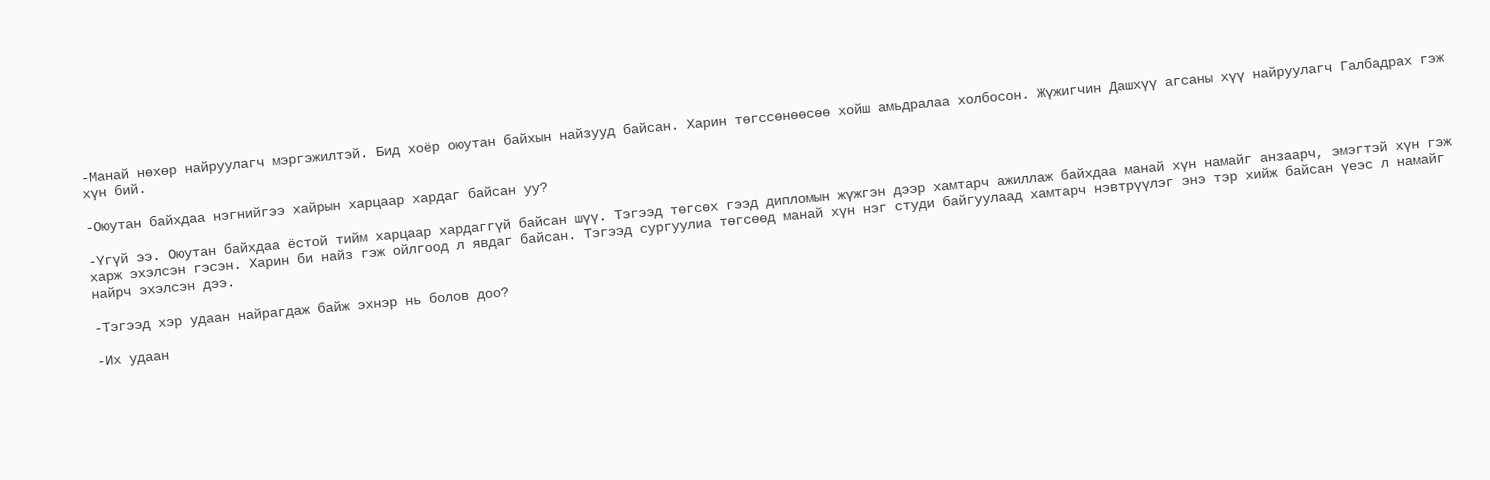-Манай нөхөр найруулагч мэргэжилтэй. Бид хоёр оюутан байхын найзууд байсан. Харин төгссөнөөсөө хойш амьдралаа холбосон. Жүжигчин Дашхүү агсаны хүү найруулагч Галбадрах гэж хүн бий.

-Оюутан байхдаа нэгнийгээ хайрын харцаар хардаг байсан уу?

-Үгүй ээ. Оюутан байхдаа ёстой тийм харцаар хардаггүй байсан шүү. Тэгээд төгсөх гээд дипломын жүжгэн дээр хамтарч ажиллаж байхдаа манай хүн намайг анзаарч, эмэгтэй хүн гэж харж эхэлсэн гэсэн. Харин би найз гэж ойлгоод л явдаг байсан. Тэгээд сургуулиа төгсөөд манай хүн нэг студи байгуулаад хамтарч нэвтрүүлэг энэ тэр хийж байсан үеэс л намайг найрч эхэлсэн дээ.

-Тэгээд хэр удаан найрагдаж байж эхнэр нь болов доо?

-Их удаан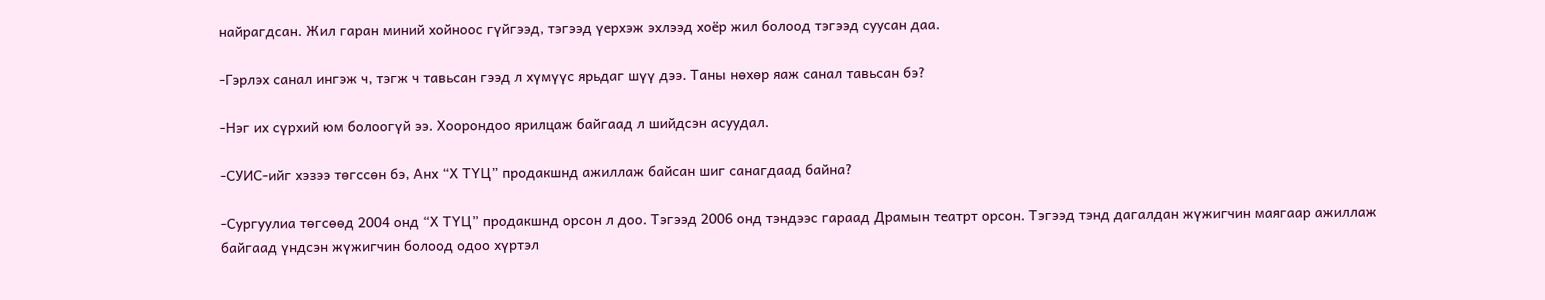найрагдсан. Жил гаран миний хойноос гүйгээд, тэгээд үерхэж эхлээд хоёр жил болоод тэгээд суусан даа.

-Гэрлэх санал ингэж ч, тэгж ч тавьсан гээд л хүмүүс ярьдаг шүү дээ. Таны нөхөр яаж санал тавьсан бэ?

-Нэг их сүрхий юм болоогүй ээ. Хоорондоо ярилцаж байгаад л шийдсэн асуудал.

-СУИС-ийг хэзээ төгссөн бэ, Анх “Х ТҮЦ” продакшнд ажиллаж байсан шиг санагдаад байна?

-Сургуулиа төгсөөд 2004 онд “Х ТҮЦ” продакшнд орсон л доо. Тэгээд 2006 онд тэндээс гараад Драмын театрт орсон. Тэгээд тэнд дагалдан жүжигчин маягаар ажиллаж байгаад үндсэн жүжигчин болоод одоо хүртэл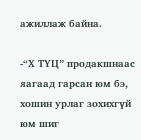ажиллаж байна.

-“Х ТҮЦ” продакшнаас яагаад гарсан юм бэ, хошин урлаг зохихгүй юм шиг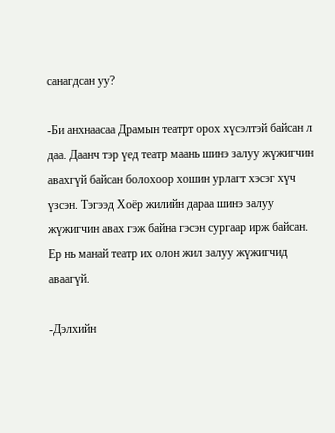санагдсан уу?

-Би анхнаасаа Драмын театрт орох хүсэлтэй байсан л даа. Даанч тэр үед театр маань шинэ залуу жүжигчин авахгүй байсан болохоор хошин урлагт хэсэг хүч үзсэн. Тэгээд Хоёр жилийн дараа шинэ залуу жүжигчин авах гэж байна гэсэн сургаар ирж байсан. Ер нь манай театр их олон жил залуу жүжигчид аваагүй.

-Дэлхийн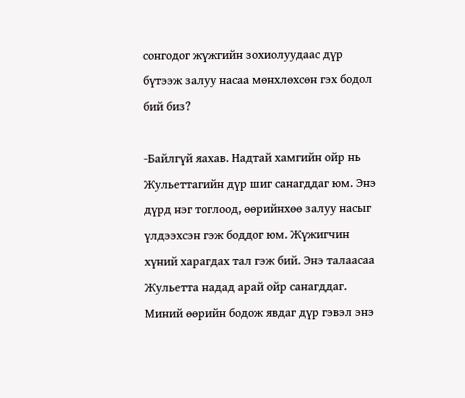сонгодог жүжгийн зохиолуудаас дүр бүтээж залуу насаа мөнхлөхсөн гэх бодол бий биз?

-Байлгүй яахав. Надтай хамгийн ойр нь Жульеттагийн дүр шиг санагддаг юм. Энэ дүрд нэг тоглоод, өөрийнхөө залуу насыг үлдээхсэн гэж боддог юм. Жүжигчин хүний харагдах тал гэж бий. Энэ талаасаа Жульетта надад арай ойр санагддаг. Миний өөрийн бодож явдаг дүр гэвэл энэ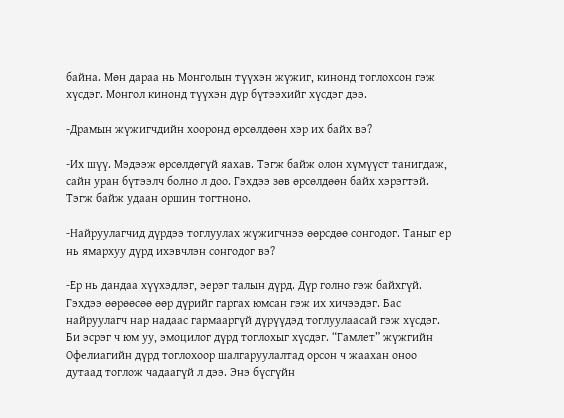байна. Мөн дараа нь Монголын түүхэн жүжиг, кинонд тоглохсон гэж хүсдэг. Монгол кинонд түүхэн дүр бүтээхийг хүсдэг дээ.

-Драмын жүжигчдийн хооронд өрсөлдөөн хэр их байх вэ?

-Их шүү. Мэдээж өрсөлдөгүй яахав. Тэгж байж олон хүмүүст танигдаж, сайн уран бүтээлч болно л доо. Гэхдээ зөв өрсөлдөөн байх хэрэгтэй. Тэгж байж удаан оршин тогтноно.

-Найруулагчид дүрдээ тоглуулах жүжигчнээ өөрсдөө сонгодог. Таныг ер нь ямархуу дүрд ихэвчлэн сонгодог вэ?

-Ер нь дандаа хүүхэдлэг, эерэг талын дүрд. Дүр голно гэж байхгүй. Гэхдээ өөрөөсөө өөр дүрийг гаргах юмсан гэж их хичээдэг. Бас найруулагч нар надаас гармааргүй дүрүүдэд тоглуулаасай гэж хүсдэг. Би эсрэг ч юм уу, эмоцилог дүрд тоглохыг хүсдэг. “Гамлет” жүжгийн Офелиагийн дүрд тоглохоор шалгаруулалтад орсон ч жаахан оноо дутаад тоглож чадаагүй л дээ. Энэ бүсгүйн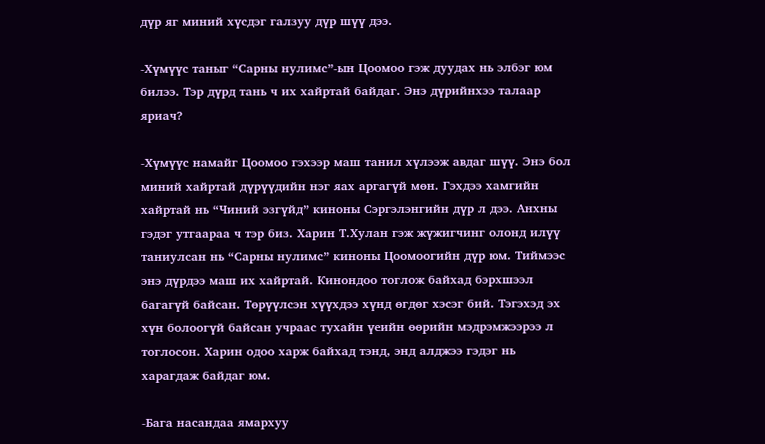дүр яг миний хүсдэг галзуу дүр шүү дээ.

-Хүмүүс таныг “Сарны нулимс”-ын Цоомоо гэж дуудах нь элбэг юм билээ. Тэр дүрд тань ч их хайртай байдаг. Энэ дүрийнхээ талаар яриач?

-Хүмүүс намайг Цоомоо гэхээр маш танил хүлээж авдаг шүү. Энэ бол миний хайртай дүрүүдийн нэг яах аргагүй мөн. Гэхдээ хамгийн хайртай нь “Чиний эзгүйд” киноны Сэргэлэнгийн дүр л дээ. Анхны гэдэг утгаараа ч тэр биз. Харин Т.Хулан гэж жүжигчинг олонд илүү таниулсан нь “Сарны нулимс” киноны Цоомоогийн дүр юм. Тиймээс энэ дүрдээ маш их хайртай. Кинондоо тоглож байхад бэрхшээл багагүй байсан. Төрүүлсэн хүүхдээ хүнд өгдөг хэсэг бий. Тэгэхэд эх хүн болоогүй байсан учраас тухайн үеийн өөрийн мэдрэмжээрээ л тоглосон. Харин одоо харж байхад тэнд, энд алджээ гэдэг нь харагдаж байдаг юм.

-Бага насандаа ямархуу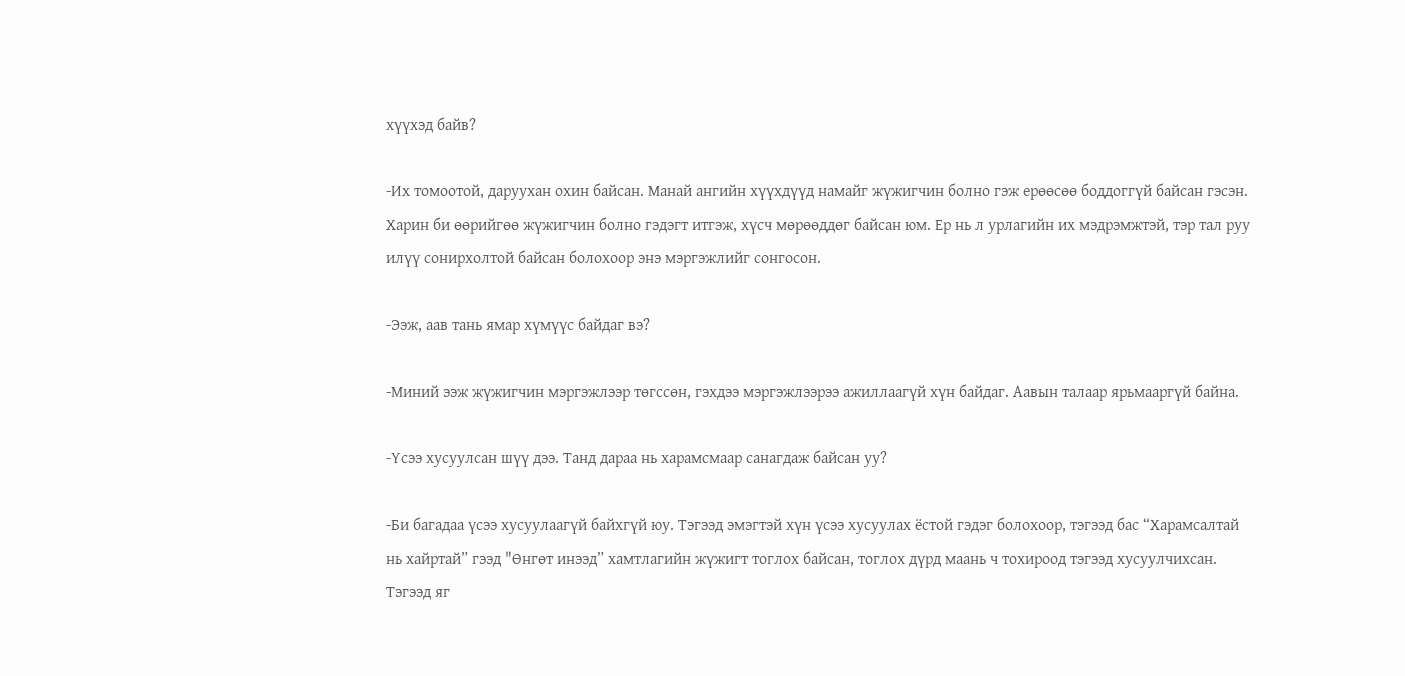хүүхэд байв?

-Их томоотой, даруухан охин байсан. Манай ангийн хүүхдүүд намайг жүжигчин болно гэж ерөөсөө боддоггүй байсан гэсэн. Харин би өөрийгөө жүжигчин болно гэдэгт итгэж, хүсч мөрөөддөг байсан юм. Ер нь л урлагийн их мэдрэмжтэй, тэр тал руу илүү сонирхолтой байсан болохоор энэ мэргэжлийг сонгосон.

-Ээж, аав тань ямар хүмүүс байдаг вэ?

-Миний ээж жүжигчин мэргэжлээр төгссөн, гэхдээ мэргэжлээрээ ажиллаагүй хүн байдаг. Аавын талаар ярьмааргүй байна.

-Үсээ хусуулсан шүү дээ. Танд дараа нь харамсмаар санагдаж байсан уу?

-Би багадаа үсээ хусуулаагүй байхгүй юу. Тэгээд эмэгтэй хүн үсээ хусуулах ёстой гэдэг болохоор, тэгээд бас “Харамсалтай нь хайртай” гээд "Өнгөт инээд” хамтлагийн жүжигт тоглох байсан, тоглох дүрд маань ч тохироод тэгээд хусуулчихсан. Тэгээд яг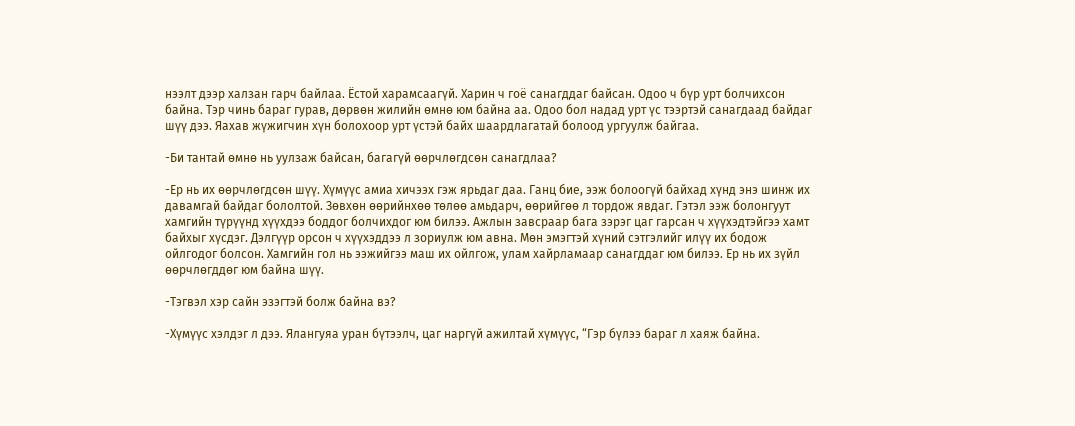нээлт дээр халзан гарч байлаа. Ёстой харамсаагүй. Харин ч гоё санагддаг байсан. Одоо ч бүр урт болчихсон байна. Тэр чинь бараг гурав, дөрвөн жилийн өмнө юм байна аа. Одоо бол надад урт үс тээртэй санагдаад байдаг шүү дээ. Яахав жүжигчин хүн болохоор урт үстэй байх шаардлагатай болоод ургуулж байгаа.

-Би тантай өмнө нь уулзаж байсан, багагүй өөрчлөгдсөн санагдлаа?

-Ер нь их өөрчлөгдсөн шүү. Хүмүүс амиа хичээх гэж ярьдаг даа. Ганц бие, ээж болоогүй байхад хүнд энэ шинж их давамгай байдаг бололтой. Зөвхөн өөрийнхөө төлөө амьдарч, өөрийгөө л тордож явдаг. Гэтэл ээж болонгуут хамгийн түрүүнд хүүхдээ боддог болчихдог юм билээ. Ажлын завсраар бага зэрэг цаг гарсан ч хүүхэдтэйгээ хамт байхыг хүсдэг. Дэлгүүр орсон ч хүүхэддээ л зориулж юм авна. Мөн эмэгтэй хүний сэтгэлийг илүү их бодож ойлгодог болсон. Хамгийн гол нь ээжийгээ маш их ойлгож, улам хайрламаар санагддаг юм билээ. Ер нь их зүйл өөрчлөгддөг юм байна шүү.

-Тэгвэл хэр сайн эзэгтэй болж байна вэ?

-Хүмүүс хэлдэг л дээ. Ялангуяа уран бүтээлч, цаг наргүй ажилтай хүмүүс, “Гэр бүлээ бараг л хаяж байна.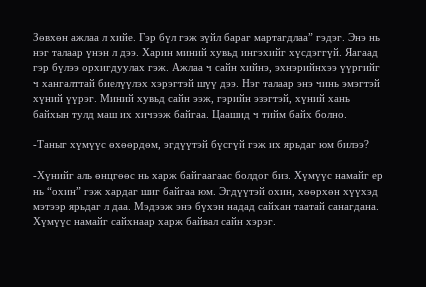Зөвхөн ажлаа л хийе. Гэр бүл гэж зүйл бараг мартагдлаа” гэдэг. Энэ нь нэг талаар үнэн л дээ. Харин миний хувьд ингэхийг хүсдэггүй. Яагаад гэр бүлээ орхигдуулах гэж. Ажлаа ч сайн хийнэ, эхнэрийнхээ үүргийг ч хангалттай биелүүлэх хэрэгтэй шүү дээ. Нэг талаар энэ чинь эмэгтэй хүний үүрэг. Миний хувьд сайн ээж, гэрийн эзэгтэй, хүний хань байхын тулд маш их хичээж байгаа. Цаашид ч тийм байх болно.

-Таныг хүмүүс өхөөрдөм, эгдүүтэй бүсгүй гэж их ярьдаг юм билээ?

-Хүнийг аль өнцгөөс нь харж байгаагаас болдог биз. Хүмүүс намайг ер нь “охин” гэж хардаг шиг байгаа юм. Эгдүүтэй охин, хөөрхөн хүүхэд мэтээр ярьдаг л даа. Мэдээж энэ бүхэн надад сайхан таатай санагдана. Хүмүүс намайг сайхнаар харж байвал сайн хэрэг.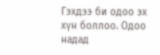Гэхдээ би одоо эх хүн боллоо. Одоо надад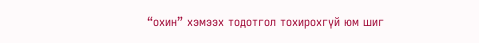“охин” хэмээх тодотгол тохирохгүй юм шиг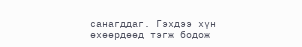санагддаг. Гэхдээ хүн өхөөрдөөд тэгж бодож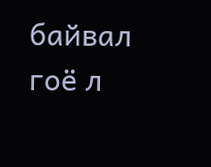байвал гоё л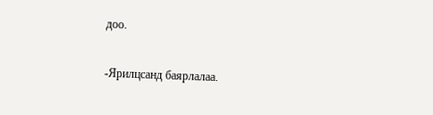доо.

-Ярилцсанд баярлалаа.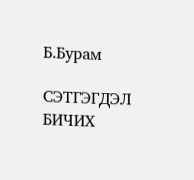Б.Бурам

СЭТГЭГДЭЛ БИЧИХ